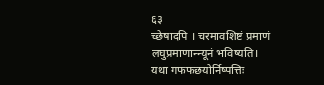६३
च्छेषादपि । चरमावशिष्टं प्रमाणं लघुप्रमाणान्न्यूनं भविष्यति।
यथा गफफछयोर्निष्पत्तिः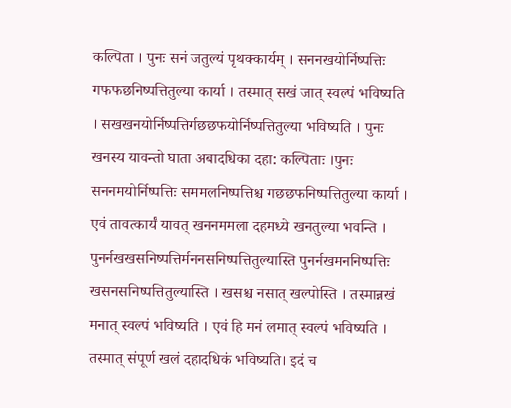कल्पिता । पुनः सनं जतुल्यं पृथक्कार्यम् । सननखयोर्निष्पत्तिः गफफछनिष्पत्तितुल्या कार्या । तस्मात् सखं जात् स्वल्पं भविष्यति । सखखनयोर्निष्पत्तिर्गछछफयोर्निष्पत्तितुल्या भविष्यति । पुनः खनस्य यावन्तो घाता अबादधिका दहा: कल्पिताः ।पुनः सननमयोर्निष्पत्तिः सममलनिष्पत्तिश्च गछछफनिष्पत्तितुल्या कार्या । एवं तावत्कार्यं यावत् खननममला दहमध्ये खनतुल्या भवन्ति । पुनर्नखखसनिष्पत्तिर्मननसनिष्पत्तितुल्यास्ति पुनर्नखमननिष्पत्तिः खसनसनिष्पत्तितुल्यास्ति । खसश्च नसात् खल्पोस्ति । तस्मान्नखं मनात् स्वल्पं भविष्यति । एवं हि मनं लमात् स्वल्पं भविष्यति । तस्मात् संपूर्ण खलं दहादधिकं भविष्यति। इदं च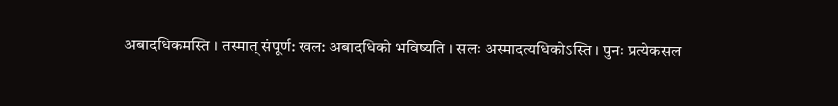अबादधिकमस्ति । तस्मात् संपूर्ण: खल: अबादधिको भविष्यति । सलः अस्मादत्यधिकोऽस्ति । पुनः प्रत्येकसल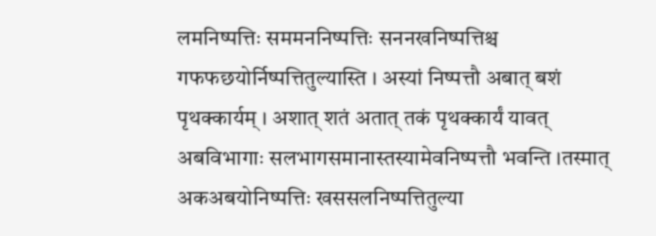लमनिष्पत्तिः सममननिष्पत्तिः सननखनिष्पत्तिश्च गफफछयोर्निष्पत्तितुल्यास्ति । अस्यां निष्पत्तौ अबात् बशं पृथक्कार्यम् । अशात् शतं अतात् तकं पृथक्कार्यं यावत् अबविभागाः सलभागसमानास्तस्यामेवनिष्पत्तौ भवन्ति ।तस्मात् अकअबयोनिष्पत्तिः खससलनिष्पत्तितुल्या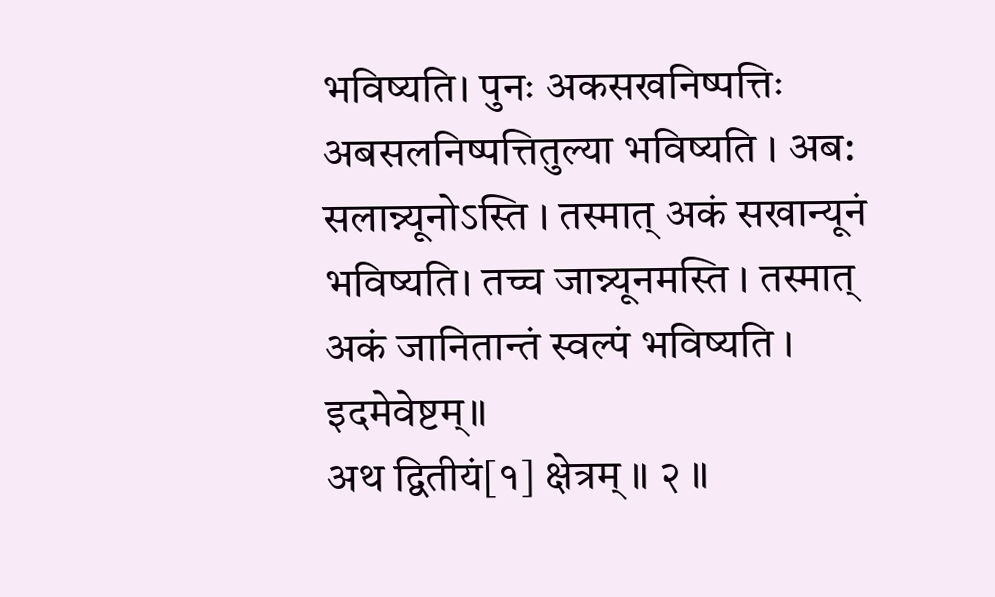भविष्यति। पुनः अकसखनिष्पत्तिः अबसलनिष्पत्तितुल्या भविष्यति । अब: सलान्न्यूनोऽस्ति । तस्मात् अकं सखान्यूनं भविष्यति। तच्च जान्न्यूनमस्ति । तस्मात् अकं जानितान्तं स्वल्पं भविष्यति । इदमेवेष्टम्॥
अथ द्वितीयं[१] क्षेत्रम् ॥ २ ॥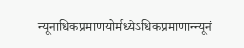न्यूनाधिकप्रमाणयोर्मध्येऽधिकप्रमाणान्न्यूनं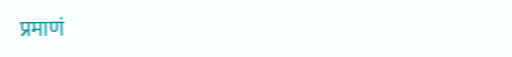प्रमाणं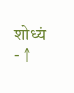शोध्यं
- ↑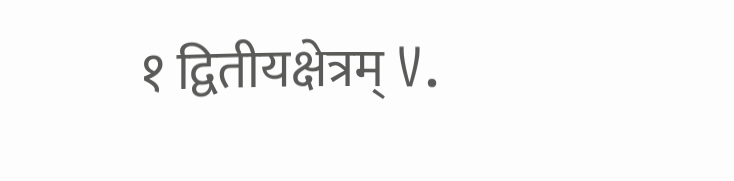१ द्वितीयक्षेत्रम् V.